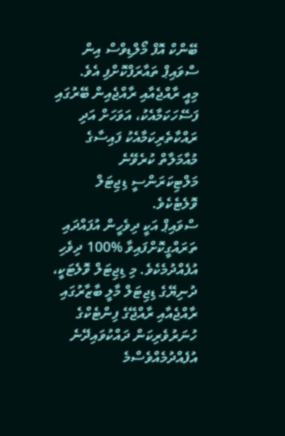ބޭންކް އޮފް މޯލްޑިވްސް އިން ސްވައިޕް ތައާރަފްކޮށްފި އެވެ.
މިއީ ރާއްޖެއާއި ރާއްޖެއިން ބޭރުގައި ފަސޭހަކަމާއެކު، އަވަހަށް އަދި ރައްކާތެރިކަމާއެކު ފައިސާގެ މުއާމަލާތް ކުރެވޭނެ މަލްޓިކަރަންސީ ޑިޖިޓަލް ވޮލެޓެކެވެ.
ސްވައިޕް އަކީ ދިވެހީން އުފައްދައި ތަރައްގީކޮށްފައިވާ %100 ދިވެހި އުފެއްދުމެކެވެ. މި ޑިޖިޓަލް ވޮލެޓަކީ، ދުނިޔޭގެ ޑިޖިޓަލް މާލީ ބާޒާރުގައި ރާއްޖެއާއި ރާއްޖޭގެ ފިންޓެކްގެ ހުނަރުވެރިކަން ދައްކުވައިދޭނެ އުފެއްދުމެއްވެސްމެ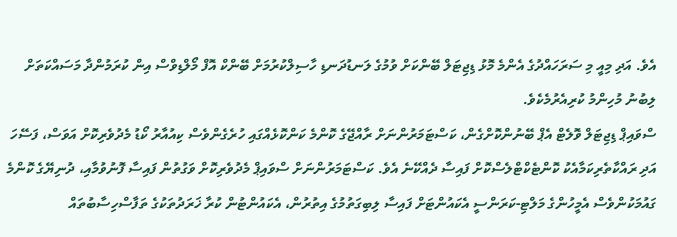އެވެ. އަދި މިއީ މި ސަރަހައްދުގެ އެންމެ މޮޅު ޑިޖިޓަލް ބޭންކަށް ވުމުގެ ލަނޑުދަނޑި ހާސިލްކުރުމަށް ބޭންކް އޮފް މޯލްޑިވްސް އިން ކުރަމުންދާ މަސައްކަތަށް ލިބުނު މުހިންމު ކުރިއެރުމެކެވެ.
ސްވައިޕް ޑިޖިޓަލް ވޮލެޓް އެޕް ބޭނުންކޮށްގެން، ކަސްޓަމަރުންނަށް ރާއްޖޭގެ ކޮންމެ ކަންކޮޅެއްގައި ހުރެގެންވެސް ކިއުއާރު ކޯޑު މެދުވެރިކޮށް އަވަސް، ފަސޭހަ އަދި ރައްކާތެރިކަމާއެކު ކޮންޓެކްޓްލެސްކޮށް ފައިސާ ދެއްކޭނެ އެވެ. ކަސްޓަމަރުންނަށް ސްވައިޕް މެދުވެރިކޮށް ވަގުތުން ފައިސާ ފޮނުވުމާއި، ދުނިޔޭގެ ކޮންމެ ގައުމަކުންވެސް އެމީހުންގެ މަލްޓި-ކަރަންސީ އެކައުންޓަށް ފައިސާ ލިބިގަތުމުގެ އިތުރުން، އެކައުންޓުން ކުރާ ޚަރަދުތަކުގެ ތަފާސްހިސާބުތައް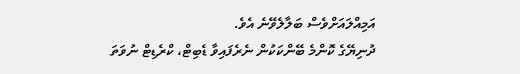އަމިއްލައަށްވެސް ބަލާލެވޭނެ އެވެ.
ދުނިޔޭގެ ކޮންމެ ބޭންކަކުން ނެރެފައިވާ ޑެބިޓް، ކްރެޑިޓް ނުވަތަ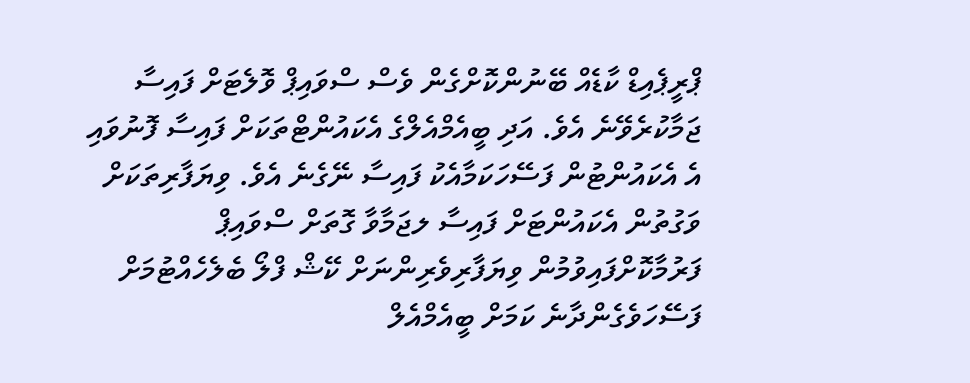ޕްރީޕެއިޑް ކާޑެއް ބޭނުންކޮށްގެން ވެސް ސްވައިޕް ވޮލެޓަށް ފައިސާ ޖަމާކުރެވޭނެ އެވެ. އަދި ބީއެމްއެލްގެ އެކައުންޓްތަކަށް ފައިސާ ފޮނުވައި އެ އެކައުންޓުން ފަސޭހަކަމާއެކު ފައިސާ ނޭގެނެ އެވެ. ވިޔަފާރިތަކަށް ވަގުތުން އެކައުންޓަށް ފައިސާ ލޖަމާވާ ގޮތަށް ސްވައިޕް ފަރުމާކޮށްފައިވުމުން ވިޔަފާރިވެރިންނަށް ކޭޝް ފްލޯ ބެލެހެއްޓުމަށް ފަސޭހަވެގެންދާނެ ކަމަށް ބީއެމްއެލް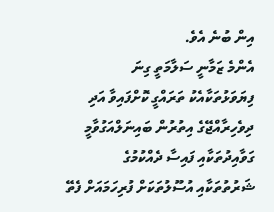އިން ބުނެ އެވެ.
އެންމެ ޒަމާނީ ސަލާމަތީ ގިނަ ފިޔަވަޅުތަކާއެކު ތަރައްގީ ކޮށްފައިވާ އަދި ދިވެހިރާއްޖޭގެ އިތުރުން ބައިނަލްއަގުވާމީ ގަވާއިދުތަކާއި ފައިސާ ދެއްކުމުގެ ޝަރުތުތަކާއި އުސޫލުތަކަށް ފުރިހަމައަށް ފެތޭ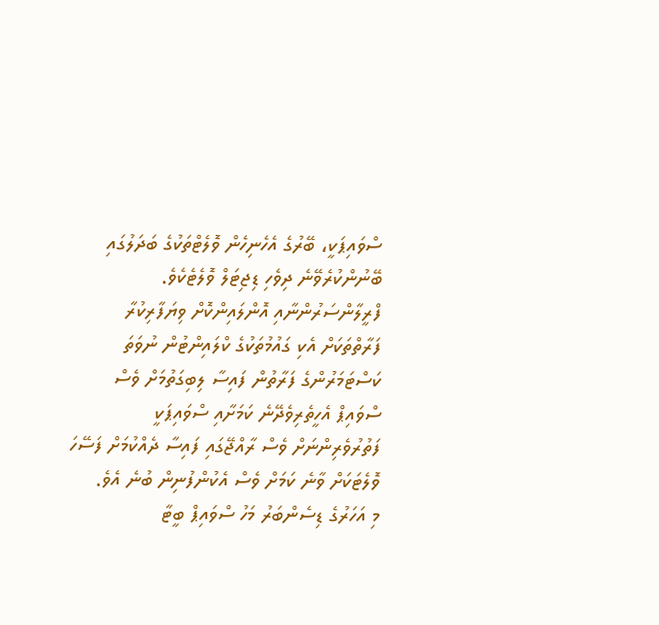ސްވައިޕަކީ، ބޭރުގެ އެހެނިހެން ވޮލެޓްތަކުގެ ބަދަލުގައި ބޭނުންކުރެވޭނެ ދިވެހި ޑިޖިޓަލް ވޮލެޓެކެވެ.
ފްރީލާންސަރުންނާއި އޮންލައިންކޮށް ވިޔަފާރިކުރާ ފަރާތްތަކަށް އެކި ގައުމުތަކުގެ ކްލައިންޓުން ނުވަތަ ކަސްޓަމަރުންގެ ފަރާތުން ފައިސާ ލިބިގަތުމަށް ވެސް ސްވައިޕް އެހީތެރިވެދޭނެ ކަމަށާއި ސްވައިޕަކީ ފަތުރުވެރިންނަށް ވެސް ރާއްޖޭގައި ފައިސާ ދެއްކުމަށް ފަސޭހަ ވޮލެޓަކަށް ވާނެ ކަމަށް ވެސް އެކުންފުނިން ބުނެ އެވެ.
މި އަހަރުގެ ޑިސެންބަރު މަހު ސްވައިޕް ބީޓާ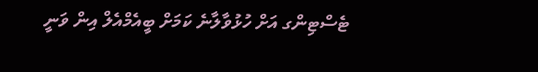ޓެސްޓިންގ އަށް ހުޅުވާލާނެ ކަމަށް ބީއެމްއެލް އިން ވަނީ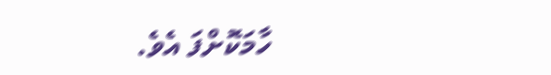ހާމަކޮށްފަ އެވެ.